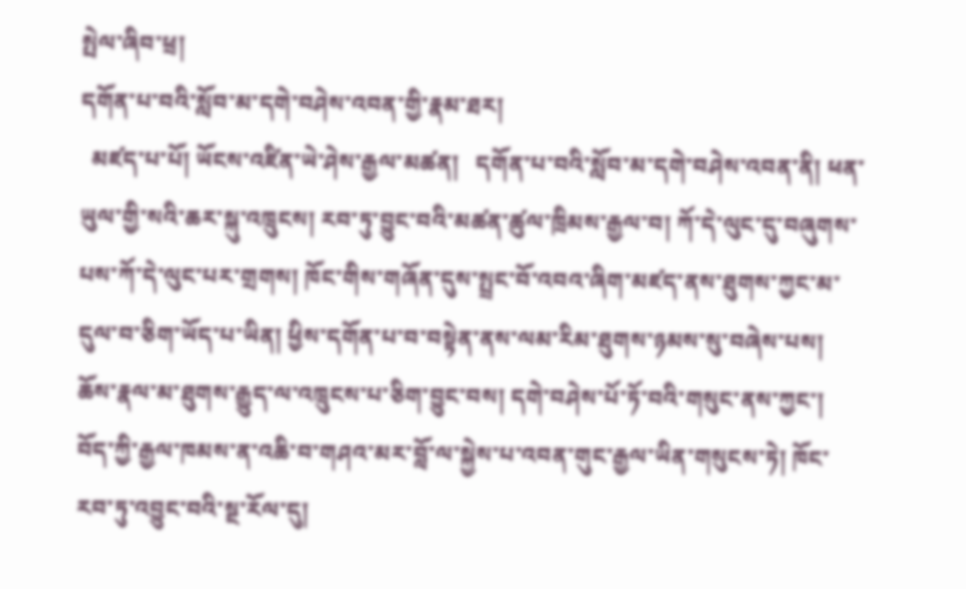སྤེལ་ཞིབ་ཕྲ།
དགོན་པ་བའི་སློབ་མ་དགེ་བཤེས་འབན་གྱི་རྣམ་ཐར།
  མཛད་པ་པོ། ཡོངས་འཛིན་ཡེ་ཤེས་རྒྱལ་མཚན།   དགོན་པ་བའི་སློབ་མ་དགེ་བཤེས་འབན་ནི། ཕན་ཡུལ་གྱི་སའི་ཆར་སྐུ་འཁྲུངས། རབ་ཏུ་བྱུང་བའི་མཚན་ཚུལ་ཁྲིམས་རྒྱལ་བ། ཀོ་དེ་ལུང་དུ་བཞུགས་པས་ཀོ་དེ་ལུང་པར་གྲགས། ཁོང་གིས་གཞོན་དུས་སྤྲང་བོ་འབའ་ཞིག་མཛད་ནས་ཐུགས་ཀྱང་མ་དུལ་བ་ཅིག་ཡོད་པ་ཡིན། ཕྱིས་དགོན་པ་བ་བསྟེན་ནས་ལམ་རིམ་ཐུགས་ཉམས་སུ་བཞེས་པས། ཆོས་རྣལ་མ་ཐུགས་རྒྱུད་ལ་འཁྲུངས་པ་ཅིག་བྱུང་བས། དགེ་བཤེས་པོ་ཏོ་བའི་གསུང་ནས་ཀྱང་། བོད་ཀྱི་རྒྱལ་ཁམས་ན་འཆི་བ་གཤའ་མར་བློ་ལ་སྐྱེས་པ་འབན་གུང་རྒྱལ་ཡིན་གསུངས་ཏེ། ཁོང་རབ་ཏུ་འབྱུང་བའི་སྔ་རོལ་དུ།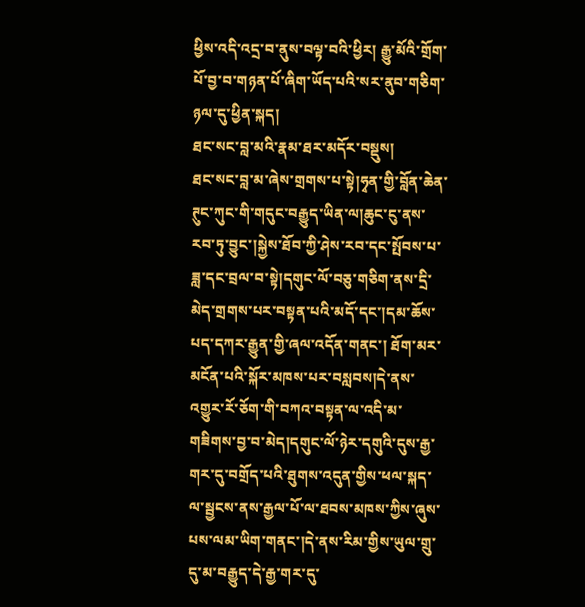ཕྱིས་འདི་འདྲ་བ་ནུས་བལྟ་བའི་ཕྱིར། རྒྱུ་མོའི་གྲོག་པོ་བྱ་བ་གཉན་པོ་ཞིག་ཡོད་པའི་སར་ནུབ་གཅིག་ཉལ་དུ་ཕྱིན་སྐད།
ཐང་སང་བླ་མའི་རྣམ་ཐར་མདོར་བསྡུས།
ཐང་སང་བླ་མ་ཞེས་གྲགས་པ་སྟེ།ཧྭན་གྱི་བློན་ཆེན་ཊུང་ཀུང་གི་གདུང་བརྒྱུད་ཡིན་ལ།ཆུང་ངུ་ནས་རབ་ཏུ་བྱུང་།སྐྱེས་ཐོབ་ཀྱི་ཤེས་རབ་དང་སྤོབས་པ་ཟླ་དང་བྲལ་བ་སྟེ།དགུང་ལོ་བཅུ་གཅིག་ནས་དྲི་མེད་གྲགས་པར་བསྟན་པའི་མདོ་དང་།དམ་ཆོས་པད་དཀར་རྒྱུན་གྱི་ཞལ་འདོན་གནང་། ཐོག་མར་མངོན་པའི་སྐོར་མཁས་པར་བསླབས།དེ་ནས་འགྱུར་རོ་ཅོག་གི་བཀའ་བསྟན་ལ་འདི་མ་གཟིགས་བྱ་བ་མེད།དགུང་ལོ་ཉེར་དགུའི་དུས་རྒྱ་གར་དུ་བགྲོད་པའི་ཐུགས་འདུན་གྱིས་ཕལ་སྐད་ལ་སྦྱངས་ནས་རྒྱལ་པོ་ལ་ཐབས་མཁས་ཀྱིས་ཞུས་པས་ལམ་ཡིག་གནང་།དེ་ནས་རིམ་གྱིས་ཡུལ་གྲུ་དུ་མ་བརྒྱུད་དེ་རྒྱ་གར་དུ་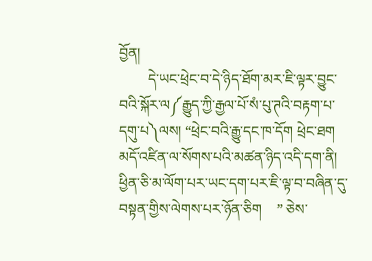བྱོན།
        དེ་ཡང་ཕྲེང་བ་དེ་ཉིད་ཐོག་མར་ཇི་ལྟར་བྱུང་བའི་སྐོར་ལ༼རྒྱུད་ཀྱི་རྒྱལ་པོ་སཾ་པུ་ཊའི་བརྟག་པ་དགུ་པ༽ལས། “ཕྲེང་བའི་རྒྱུ་དང་ཁ་དོག ཕྲེང་ཐག མདོ་འཛིན་ལ་སོགས་པའི་མཚན་ཉིད་འདི་དག་ནི། ཕྱིན་ཅི་མ་ལོག་པར་ཡང་དག་པར་ཇི་ལྟ་བ་བཞིན་དུ་བསྟན་གྱིས་ལེགས་པར་ཉོན་ཅིག    ” ཅེས་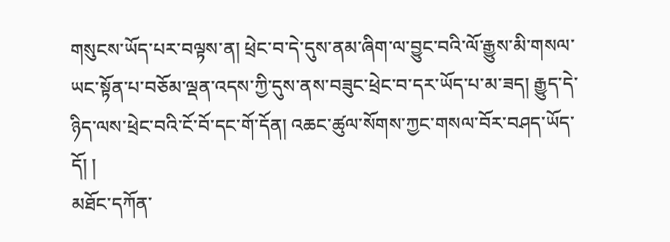གསུངས་ཡོད་པར་བལྟས་ན། ཕྲེང་བ་དེ་དུས་ནམ་ཞིག་ལ་བྱུང་བའི་ལོ་རྒྱུས་མི་གསལ་ཡང་སྟོན་པ་བཅོམ་ལྡན་འདས་ཀྱི་དུས་ནས་བཟུང་ཕྲེང་བ་དར་ཡོད་པ་མ་ཟད། རྒྱུད་དེ་ཉིད་ལས་ཕྲེང་བའི་ངོ་བོ་དང་གོ་དོན། འཆང་ཚུལ་སོགས་ཀྱང་གསལ་བོར་བཤད་ཡོད་དོ། །
མཐོང་དཀོན་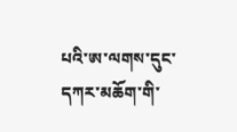པའི་ཨ་ལགས་དུང་དཀར་མཆོག་གི་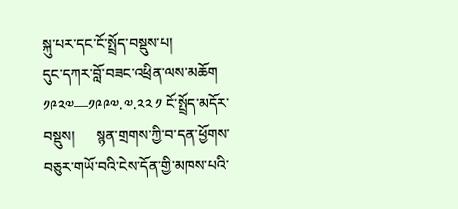སྐུ་པར་དང་ངོ་སྤྲོད་བསྡུས་པ།
དུང་དཀར་བློ་བཟང་འཕྲིན་ལས་མཆོག  ༡༩༢༧—༡༩༩༧.༧.༢༢ ༡ ངོ་སྤྲོད་མདོར་བསྡུས།      སྙན་གྲགས་ཀྱི་བ་དན་ཕྱོགས་བཅུར་གཡོ་བའི་ངེས་དོན་གྱི་མཁས་པའི་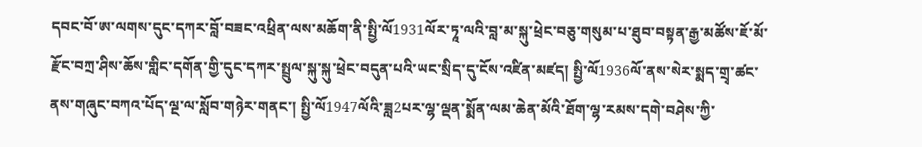དབང་བོ་ཨ་ལགས་དུང་དཀར་བློ་བཟང་འཕྲིན་ལས་མཆོག་ནི་སྤྱི་ལོ1931ལོར་ཏཱ་ལའི་བླ་མ་སྐུ་ཕྲེང་བཅུ་གསུམ་པ་ཐུབ་བསྟན་རྒྱ་མཚོས་ཇོ་མོ་རྫོང་བཀྲ་ཤིས་ཆོས་གླིང་དགོན་གྱི་དུང་དཀར་སྤྲུལ་སྐུ་སྐུ་ཕྲེང་བདུན་པའི་ཡང་སྲིད་དུ་ངོས་འཛིན་མཛད། སྤྱི་ལོ1936ལོ་ནས་སེར་སྨད་གྲྭ་ཚང་ནས་གཞུང་བཀའ་པོད་ལྔ་ལ་སློབ་གཉེར་གནང་། སྤྱི་ལོ1947ལོའི་ཟླ2པར་ལྷ་ལྡན་སྨོན་ལམ་ཆེན་མོའི་ཐོག་ལྷ་རམས་དགེ་བཤེས་ཀྱི་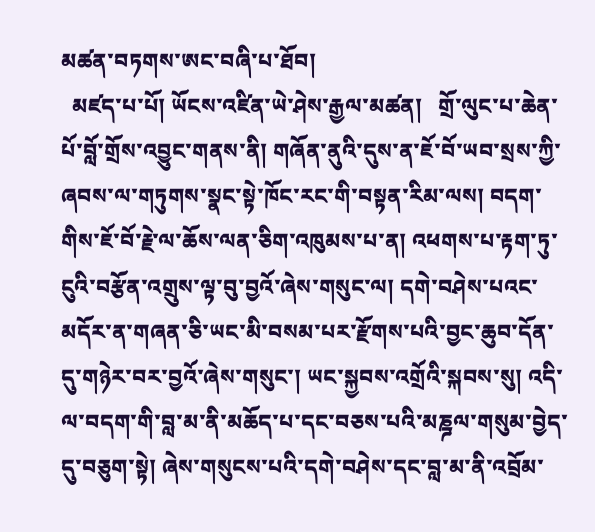མཚན་བཏགས་ཨང་བཞི་པ་ཐོབ།
  མཛད་པ་པོ། ཡོངས་འཛིན་ཡེ་ཤེས་རྒྱལ་མཚན།   གྲོ་ལུང་པ་ཆེན་པོ་བློ་གྲོས་འབྱུང་གནས་ནི། གཞོན་ནུའི་དུས་ན་ཇོ་བོ་ཡབ་སྲས་ཀྱི་ཞབས་ལ་གཏུགས་སྣང་སྟེ་ཁོང་རང་གི་བསྟན་རིམ་ལས། བདག་གིས་ཇོ་བོ་རྗེ་ལ་ཆོས་ལན་ཅིག་འཁུམས་པ་ན། འཕགས་པ་རྟག་ཏུ་ངུའི་བརྩོན་འགྲུས་ལྟ་བུ་བྱའོ་ཞེས་གསུང་ལ། དགེ་བཤེས་པའང་མདོར་ན་གཞན་ཅི་ཡང་མི་བསམ་པར་རྫོགས་པའི་བྱང་ཆུབ་དོན་དུ་གཉེར་བར་བྱའོ་ཞེས་གསུང་། ཡང་སྐྱབས་འགྲོའི་སྐབས་སུ། འདི་ལ་བདག་གི་བླ་མ་ནི་མཆོད་པ་དང་བཅས་པའི་མཎྜལ་གསུམ་བྱེད་དུ་བཅུག་སྟེ། ཞེས་གསུངས་པའི་དགེ་བཤེས་དང་བླ་མ་ནི་འབྲོམ་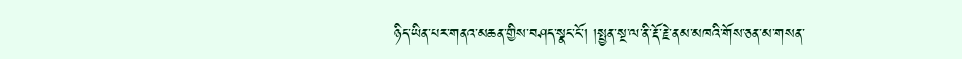ཉིད་ཡིན་པར་གནའ་མཆན་གྱིས་བཤད་སྣང་ངོ་། །སྤྱན་སྔ་ལ་ནི་རྡོ་རྗེ་ནམ་མཁའི་གོས་ཅན་མ་གསན་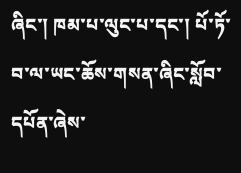ཞིང་། ཁམ་པ་ལུང་པ་དང་། པོ་ཏོ་བ་ལ་ཡང་ཆོས་གསན་ཞིང་སློབ་དཔོན་ཞེས་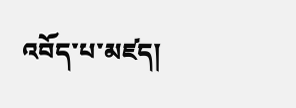འབོད་པ་མཛད།